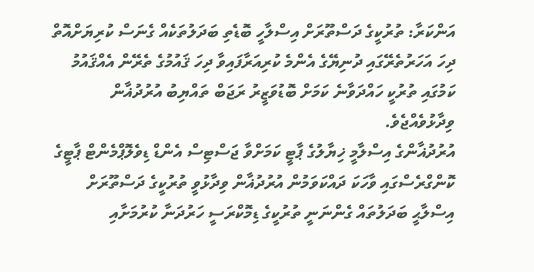އަންކަރާ: ތުރުކީގެ ދަސްތޫރަށް އިސްލާހީ ބޮޑެތި ބަދަލުތަކެއް ގެނަސް ކުރިޔަށްއޮތް ދިހަ އަހަރުތެރޭގައި ދުނިޔޭގެ އެންމެ ކުރިއަރާފައިވާ ދިހަ ޤައުމުގެ ތެރޭން އެއްޤައުމު ކަމުގައި ތުރުކީ ހައްދަވާނެ ކަމަށް ބޮޑުވަޒީރު ރަޖަބް ތައްޔިބު އުރުދުޣާން ވިދާޅުވެއްޖެވެ.
އުރުދުޣާންގެ އިސްލާމީ ޚިޔާލުގެ ޕާޓީ ކަމަށްވާ ޖަސްޓިސް އެންޑް ޑިވެލޮޕްމެންޓް ޕާޓީގެ ކޮންގްރެސްގައި ވާހަކަ ދައްކަވަމުން އުރުދުޣާން ވިދާޅުވީ ތުރުކީގެ ދަސްތޫރަށް އިސްލާޙީ ބަދަލުތައް ގެންނަނީ ތުރުކީގެ ޑިމޮކްރަސީ ހަރުދަނާ ކުރުމަށާއި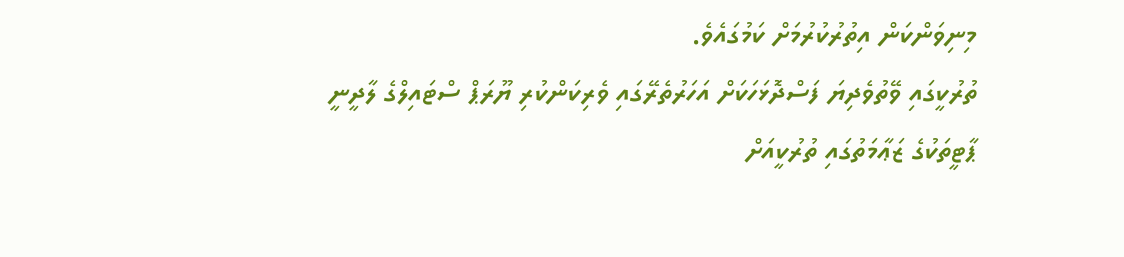މިނިވަންކަން އިތުރުކުރުމަށް ކަމުގައެވެ.
ތުރުކީގައި ވޭތުވެދިޔަ ފަސްދޮޅަހަކަށް އަހަރުތެރޭގައި ވެރިކަންކުރި ޔޫރަޕް ސްޓައިލްގެ ލާދީނީ ޕާޓީތަކުގެ ޒަޢާމަތުގައި ތުރުކީއަށް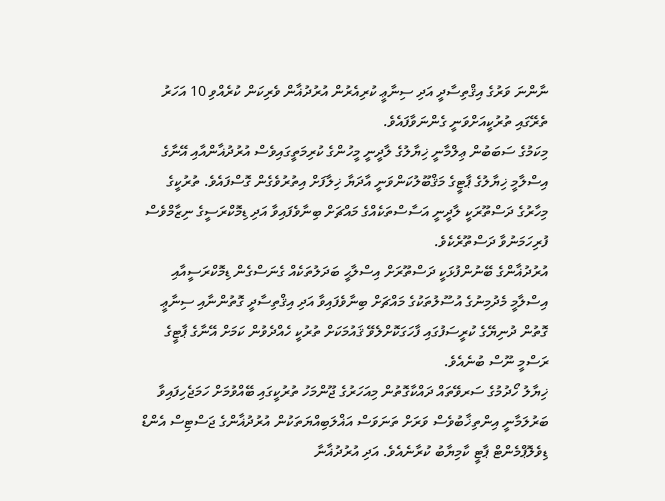ނާންނަ ވަރުގެ އިޤްތިސާދީ އަދި ސިނާޢީ ކުރިއެރުން އުރުދުޣާން ވެރިކަން ކުރެއްވި 10 އަހަރު ތެރޭގައި ތުރުކީއަށްވަނީ ގެންނަވާފައެވެ.
މިކަމުގެ ސަބަބުން ޢިލްމާނީ ޚިޔާލުގެ ލާދީނީ މީހުންގެ ކުރިމަތީގައިވެސް އުރުދުޣާންއާއި އޭނާގެ އިސްލާމީ ޚިޔާލުގެ ޕާޓީގެ މަޤްބޫލުކަންވަނީ އާދަޔާ ޚިލާފަށް އިތުރުވެގެން ގޮސްފައެވެ. ތުރުކީގެ މިހާރުގެ ދަސްތޫރަކީ ލާދީނީ އަސާސްތަކެއްގެ މައްޗަށް ބިނާވެފައިވާ އަދި ޑިމޮކްރަސީގެ ނިޒާމްވެސް ފުރިހަމަނުވާ ދަސްތޫރެކެވެ.
އުރުދުޣާންގެ ބޭނުންފުޅަކީ ދަސްތޫރަށް އިސްލާޙީ ބަދަލުތަކެއް ގެނަސްގެން ޑިމޮކްރަސީއާއި އިސްލާމީ މެދުމިނުގެ އުސޫލުތަކުގެ މައްޗަށް ބިނާވެފައިވާ އަދި އިޤްތިސާދީ ގޮތުންނާއި ސިނާޢީ ގޮތުން ދުނިޔޭގެ ކުރީސަފުގައި ފާހަގަކޮށްލެވޭ ޤައުމަކަށް ތުރުކީ ހެއްދެވުން ކަމަށް އޭނާގެ ޕާޓީގެ ރަސްމީ ނޫސް ބުނެއެވެ.
ޚިޔާލު ހޯދުމުގެ ސަރވޭތައް ދައްކާގޮތުން މިއަހަރުގެ ޖޫންމަހު ތުރުކީގައި ބޭއްވުމަށް ހަމަޖެހިފައިވާ ބަރުލަމާނީ އިންތިޚާބުވެސް ވަރަށް ތަނަވަސް އަޣްލަބިއްޔަތަކުން އުރުދުޣާންގެ ޖަސްޓިސް އެންޑް ޑިވެލޮޕްމެންޓް ޕާޓީ ކާމިޔާބު ކުރާނެއެވެ. އަދި އުރުދުޣާނާ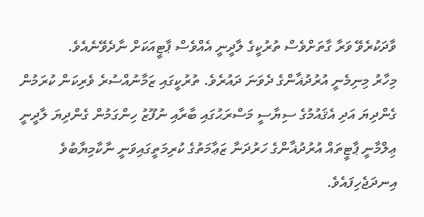ވާދަކުރެވޭ ވަރާ ގާތަށްވެސް ތުރުކީގެ ލާދީނީ އެއްވެސް ޕާޓީއަކަށް ނާދެވޭނެއެވެ.
މިހާރު މިނިމެނީ އުރުދުޣާންގެ ދެވަނަ ދައުރެވެ. ތުރުކީގައި ޒަމާނުއްސުރެ ވެރިކަން ކުރަމުން ގެންދިޔަ އަދި އެޤައުމުގެ ސިޔާސީ މަސްރަޙުގައި ބާރާއި ނުފޫޒު ހިންގަމުން ގެންދިޔަ ލާދީނީ ޢިލްމާނީ ޕާޓީތައް އުރުދުޣާންގެ ހަރުދަނާ ޒަޢާމަތުގެ ކުރިމަތީގައިވަނީ ނާކާމިޔާބުވެ އިނދަޖެހިފައެވެ.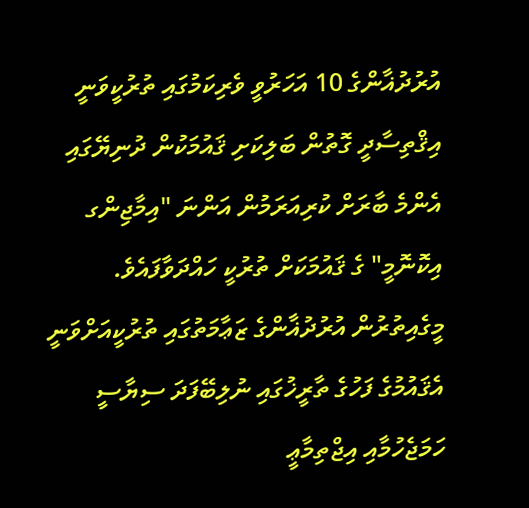އުރުދުޣާންގެ 10 އަހަރުވީ ވެރިކަމުގައި ތުރުކީވަނީ އިޤްތިސާދީ ގޮތުން ބަލިކަށި ޤައުމަކުން ދުނިޔޭގައި އެންމެ ބާރަށް ކުރިއަރަމުން އަންނަ "އިމާޖިންގ އިކޮނޮމީ" ގެ ޤައުމަކަށް ތުރުކީ ހައްދަވާފައެވެ.
މީގެއިތުރުން އުރުދުޣާންގެ ޒަޢާމަތުގައި ތުރުކީއަށްވަނީ އެޤައުމުގެ ފަހުގެ ތާރީޚުގައި ނުލިބޭފަދަ ސިޔާސީ ހަމަޖެހުމާއި އިޖްތިމާޢީ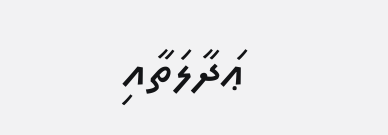ޢަދާލަތާއި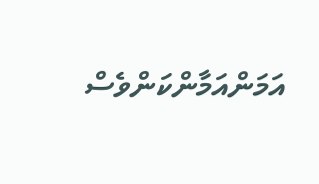އަމަންއަމާންކަންވެސް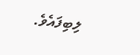ލިބިފައެވެ.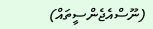(ނޫސްއެޖެންސީތައް)